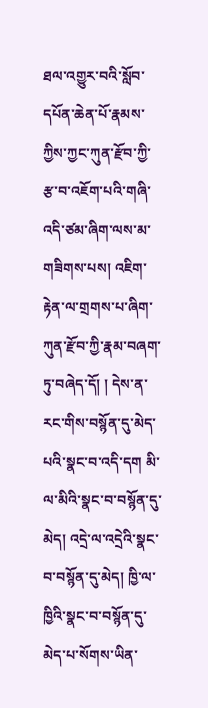ཐལ་འགྱུར་བའི་སློབ་དཔོན་ཆེན་པོ་རྣམས་ཀྱིས་ཀྱང་ཀུན་རྫོབ་ཀྱི་རྩ་བ་འཇོག་པའི་གཞི་ འདི་ཙམ་ཞིག་ལས་མ་གཟིགས་པས། འཇིག་རྟེན་ལ་གྲགས་པ་ཞིག་ཀུན་རྫོབ་ཀྱི་རྣམ་བཞག་ཏུ་བཞེད་དོ། ། དེས་ན་རང་གིས་བསྙོན་དུ་མེད་པའི་སྣང་བ་འདི་དག མི་ལ་མིའི་སྣང་བ་བསྙོན་དུ་མེད། འདྲེ་ལ་འདྲེའི་སྣང་བ་བསྙོན་དུ་མེད། ཁྱི་ལ་ཁྱིའི་སྣང་བ་བསྙོན་དུ་མེད་པ་སོགས་ཡིན་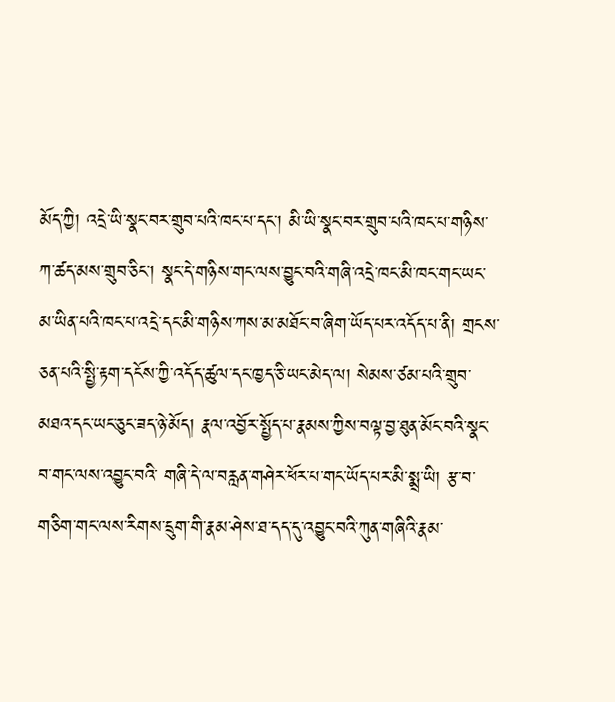མོད་ཀྱི། འདྲེ་ཡི་སྣང་བར་གྲུབ་པའི་ཁང་པ་དང་། མི་ཡི་སྣང་བར་གྲུབ་པའི་ཁང་པ་གཉིས་ཀ་ཚད་མས་གྲུབ་ཅིང་། སྣང་དེ་གཉིས་གང་ལས་བྱུང་བའི་གཞི་འདྲེ་ཁང་མི་ཁང་གང་ཡང་མ་ཡིན་པའི་ཁང་པ་འདྲེ་དང་མི་གཉིས་ཀས་མ་མཐོང་བ་ཞིག་ཡོད་པར་འདོད་པ་ནི། གྲངས་ཅན་པའི་སྤྱི་རྟག་དངོས་ཀྱི་འདོད་ཚུལ་དང་ཁྱད་ཅི་ཡང་མེད་ལ། སེམས་ཙམ་པའི་གྲུབ་མཐའ་དང་ཡང་ཅུང་ཟད་ཉེ་མོད། རྣལ་འབྱོར་སྤྱོད་པ་རྣམས་ཀྱིས་བལྟ་བྱ་ཐུན་མོང་བའི་སྣང་བ་གང་ལས་འབྱུང་བའི་ གཞི་དེ་ལ་བརླན་གཤེར་ཕོར་པ་གང་ཡོད་པར་མི་སྨྲ་ཡི། རྩ་བ་གཅིག་གང་ལས་རིགས་དྲུག་གི་རྣམ་ཤེས་ཐ་དད་དུ་འབྱུང་བའི་ཀུན་གཞིའི་རྣམ་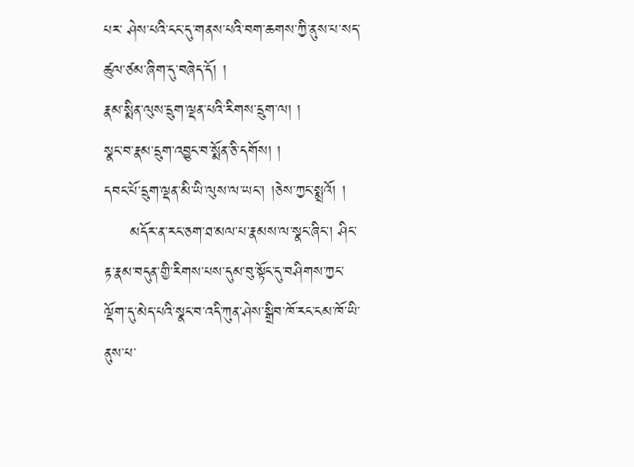པར་ ཤེས་པའི་ངང་དུ་གནས་པའི་བག་ཆགས་ཀྱི་ནུས་པ་སད་ཚུལ་ཙམ་ཞིག་དུ་བཞེད་དོ། །
རྣམ་སྨིན་ལུས་དྲུག་ལྡན་པའི་རིགས་དྲུག་ལ། །
སྣང་བ་རྣམ་དྲུག་འབྱུང་བ་སྨོན་ཅི་དགོས། །
དབང་པོ་དྲུག་ལྡན་མི་ཡི་ལུས་ལ་ཡང་། །ཅེས་ཀྱང་སྨྲའོ། །
     མདོར་ན་རང་ཅག་ཐ་མལ་པ་རྣམས་ལ་སྣང་ཞིང་། ཤིང་རྟ་རྣམ་བདུན་གྱི་རིགས་པས་དུམ་བུ་སྟོང་དུ་བཤིགས་ཀྱང་ལྡོག་དུ་མེད་པའི་སྣང་བ་འདི་ཀུན་ཤེས་སྒྲིབ་ཁོ་རང་ངམ་ཁོ་ཡི་ནུས་པ་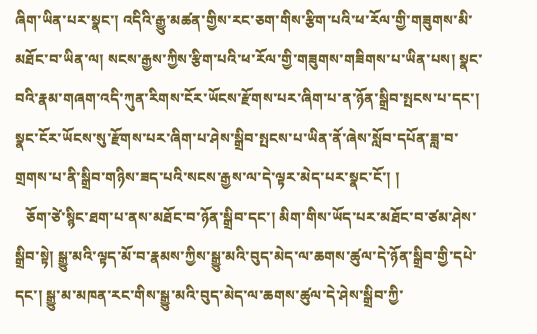ཞིག་ཡིན་པར་སྣང་། འདིའི་རྒྱུ་མཚན་གྱིས་རང་ཅག་གིས་རྩིག་པའི་ཕ་རོལ་གྱི་གཟུགས་མི་མཐོང་བ་ཡིན་ལ། སངས་རྒྱས་ཀྱིས་རྩིག་པའི་ཕ་རོལ་གྱི་གཟུགས་གཟིགས་པ་ཡིན་པས། སྣང་བའི་རྣམ་གཞག་འདི་ཀུན་རིགས་ངོར་ཡོངས་རྫོགས་པར་ཞིག་པ་ན་ཉོན་སྒྲིབ་སྤངས་པ་དང་། སྣང་ངོར་ཡོངས་སུ་རྫོགས་པར་ཞིག་པ་ཤེས་སྒྲིབ་སྤངས་པ་ཡིན་ནོ་ཞེས་སློབ་དཔོན་ཟླ་བ་གྲགས་པ་ནི་སྒྲིབ་གཉིས་ཟད་པའི་སངས་རྒྱས་ལ་དེ་ལྟར་མེད་པར་སྣང་ངོ་། །
   ཅོག་ཙེ་སྙིང་ཐག་པ་ནས་མཐོང་བ་ཉོན་སྒྲིབ་དང་། མིག་གིས་ཡོད་པར་མཐོང་བ་ཙམ་ཤེས་སྒྲིབ་སྟེ། སྒྱུ་མའི་ལྟད་མོ་བ་རྣམས་ཀྱིས་སྒྱུ་མའི་བུད་མེད་ལ་ཆགས་ཚུལ་དེ་ཉོན་སྒྲིབ་གྱི་དཔེ་དང་། སྒྱུ་མ་མཁན་རང་གིས་སྒྱུ་མའི་བུད་མེད་ལ་ཆགས་ཚུལ་དེ་ཤེས་སྒྲིབ་ཀྱི་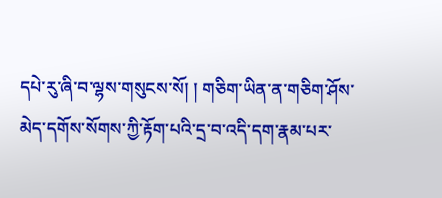དཔེ་རུ་ཞི་བ་ལྷས་གསུངས་སོ། ། གཅིག་ཡིན་ན་གཅིག་ཤོས་མེད་དགོས་སོགས་ཀྱི་རྟོག་པའི་དྲ་བ་འདི་དག་རྣམ་པར་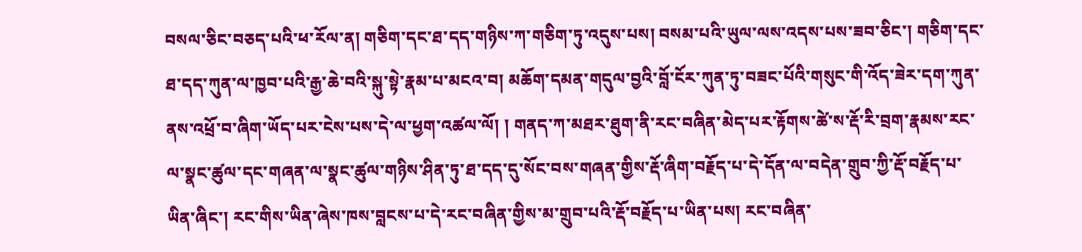བསལ་ཅིང་བཅད་པའི་ཕ་རོལ་ན། གཅིག་དང་ཐ་དད་གཉིས་ཀ་གཅིག་ཏུ་འདུས་པས། བསམ་པའི་ཡུལ་ལས་འདས་པས་ཟབ་ཅིང་། གཅིག་དང་ཐ་དད་ཀུན་ལ་ཁྱབ་པའི་རྒྱ་ཆེ་བའི་སྐུ་སྟེ་རྣམ་པ་མངའ་བ། མཆོག་དམན་གདུལ་བྱའི་བློ་ངོར་ཀུན་ཏུ་བཟང་པོའི་གསུང་གི་འོད་ཟེར་དག་ཀུན་ནས་འཕྲོ་བ་ཞིག་ཡོད་པར་ངེས་པས་དེ་ལ་ཕྱག་འཚལ་ལོ། ། གནད་ཀ་མཐར་ཐུག་ནི་རང་བཞིན་མེད་པར་རྟོགས་ཚེ་ས་རྡོ་རི་བྲག་རྣམས་རང་ལ་སྣང་ཚུལ་དང་གཞན་ལ་སྣང་ཚུལ་གཉིས་ཤིན་ཏུ་ཐ་དད་དུ་སོང་བས་གཞན་གྱིས་རྡོ་ཞིག་བརྗོད་པ་དེ་དོན་ལ་བདེན་གྲུབ་ཀྱི་རྡོ་བརྗོད་པ་ཡིན་ཞིང་། རང་གིས་ཡིན་ཞེས་ཁས་བླངས་པ་དེ་རང་བཞིན་གྱིས་མ་གྲུབ་པའི་རྡོ་བརྗོད་པ་ཡིན་པས། རང་བཞིན་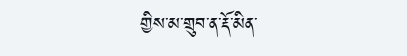གྱིས་མ་གྲུབ་ན་རྡོ་མིན་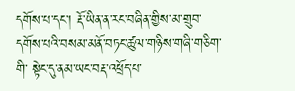དགོས་པ་དང་། རྡོ་ཡིན་ན་རང་བཞིན་གྱིས་མ་གྲུབ་དགོས་པའི་བསམ་མནོ་བཏང་ཚུལ་གཉིས་གཞི་གཅིག་གི་ སྟེང་དུ་ནམ་ཡང་བརྡ་འཕྲོད་པ་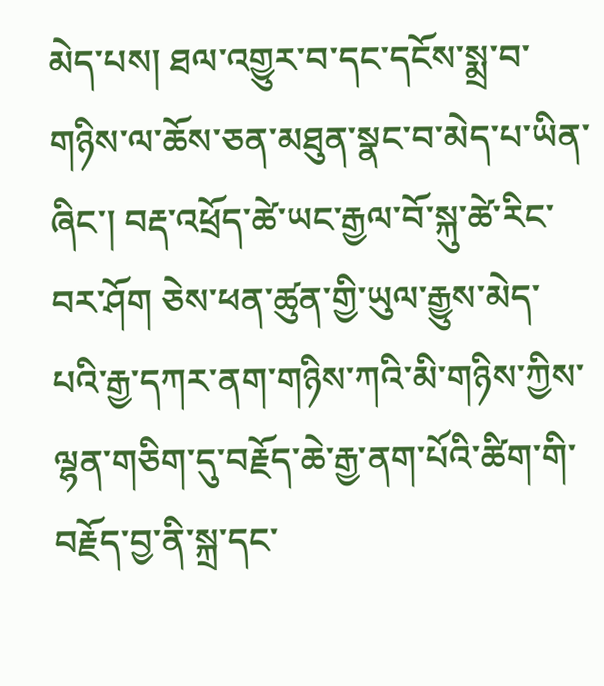མེད་པས། ཐལ་འགྱུར་བ་དང་དངོས་སྨྲ་བ་གཉིས་ལ་ཆོས་ཅན་མཐུན་སྣང་བ་མེད་པ་ཡིན་ཞིང་། བརྡ་འཕྲོད་ཚེ་ཡང་རྒྱལ་བོ་སྐུ་ཚེ་རིང་བར་ཤོག ཅེས་ཕན་ཚུན་གྱི་ཡུལ་རྒྱུས་མེད་པའི་རྒྱ་དཀར་ནག་གཉིས་ཀའི་མི་གཉིས་ཀྱིས་ལྷན་གཅིག་དུ་བརྗོད་ཆེ་རྒྱ་ནག་པོའི་ཚིག་གི་བརྗོད་བྱ་ནི་སྐྲ་དང་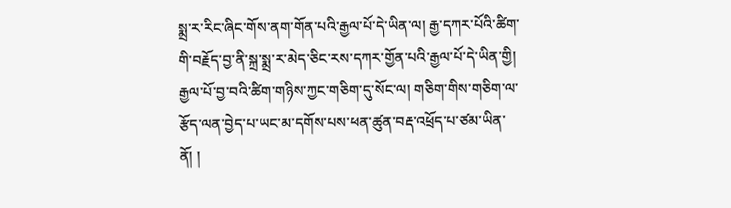སྨྲ་ར་རིང་ཞིང་གོས་ནག་གོན་པའི་རྒྱལ་པོ་དེ་ཡིན་ལ། རྒྱ་དཀར་པོའི་ཚིག་གི་བརྗོད་བྱ་ནི་སྐྲ་སྨྲ་ར་མེད་ཅིང་རས་དཀར་གྱོན་པའི་རྒྱལ་པོ་དེ་ཡིན་གྱི། རྒྱལ་པོ་བྱ་བའི་ཚིག་གཉིས་ཀྱང་གཅིག་དུ་སོང་ལ། གཅིག་གིས་གཅིག་ལ་རྩོད་ལན་བྱེད་པ་ཡང་མ་དགོས་པས་ཕན་ཚུན་བརྡ་འཕྲོད་པ་ཙམ་ཡིན་ནོ། །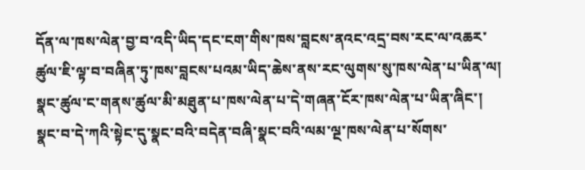དོན་ལ་ཁས་ལེན་བྱ་བ་འདི་ཡིད་དང་ངག་གིས་ཁས་བླངས་ནའང་འདྲ་བས་རང་ལ་འཆར་ཚུལ་ཇི་ལྟ་བ་བཞིན་ཏུ་ཁས་བླངས་པའམ་ཡིད་ཆེས་ནས་རང་ལུགས་སུ་ཁས་ལེན་པ་ཡིན་ལ། སྣང་ཚུལ་ང་གནས་ཚུལ་མི་མཐུན་པ་ཁས་ལེན་པ་དེ་གཞན་ངོར་ཁས་ལེན་པ་ཡིན་ཞིང་། སྣང་བ་དེ་ཀའི་སྟེང་དུ་སྣང་བའི་བདེན་བཞི་སྣང་བའི་ལམ་ལྔ་ཁས་ལེན་པ་སོགས་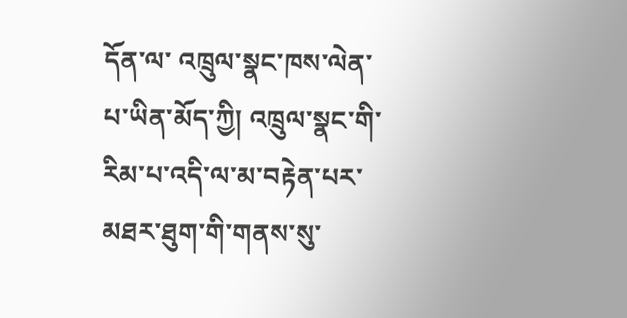དོན་ལ་ འཁྲུལ་སྣང་ཁས་ལེན་པ་ཡིན་མོད་ཀྱི། འཁྲུལ་སྣང་གི་རིམ་པ་འདི་ལ་མ་བརྟེན་པར་མཐར་ཐུག་གི་གནས་སུ་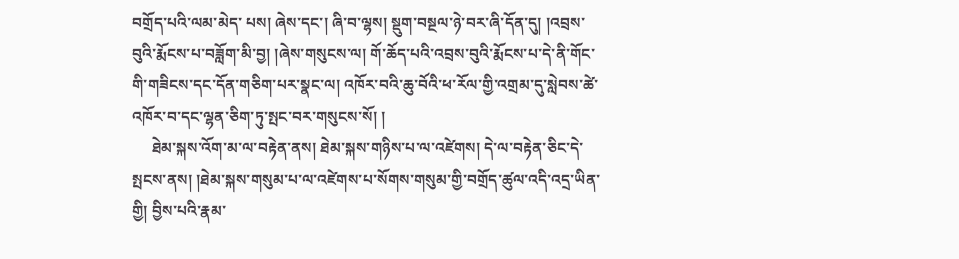བགྲོད་པའི་ལམ་མེད་ པས། ཞེས་དང་། ཞི་བ་ལྷས། སྡུག་བསྔལ་ཉེ་བར་ཞི་དོན་དུ། །འབྲས་བུའི་རྨོངས་པ་བཟློག་མི་བྱ། །ཞེས་གསུངས་ལ། གོ་ཆོད་པའི་འབྲས་བུའི་རྨོངས་པ་དེ་ནི་གོང་གི་གཟིངས་དང་དོན་གཅིག་པར་སྣང་ལ། འཁོར་བའི་ཆུ་བོའི་ཕ་རོལ་གྱི་འགྲམ་དུ་སླེབས་ཚེ་འཁོར་བ་དང་ལྷན་ཅིག་ཏུ་སྤང་བར་གསུངས་སོ། །
     ཐེམ་སྐས་འོག་མ་ལ་བརྟེན་ནས། ཐེམ་སྐས་གཉིས་པ་ལ་འཛེགས། དེ་ལ་བརྟེན་ཅིང་དེ་སྤངས་ནས། །ཐེམ་སྐས་གསུམ་པ་ལ་འཛེགས་པ་སོགས་གསུམ་གྱི་བགྲོད་ཚུལ་འདི་འདྲ་ཡིན་གྱི། བྱིས་པའི་རྣམ་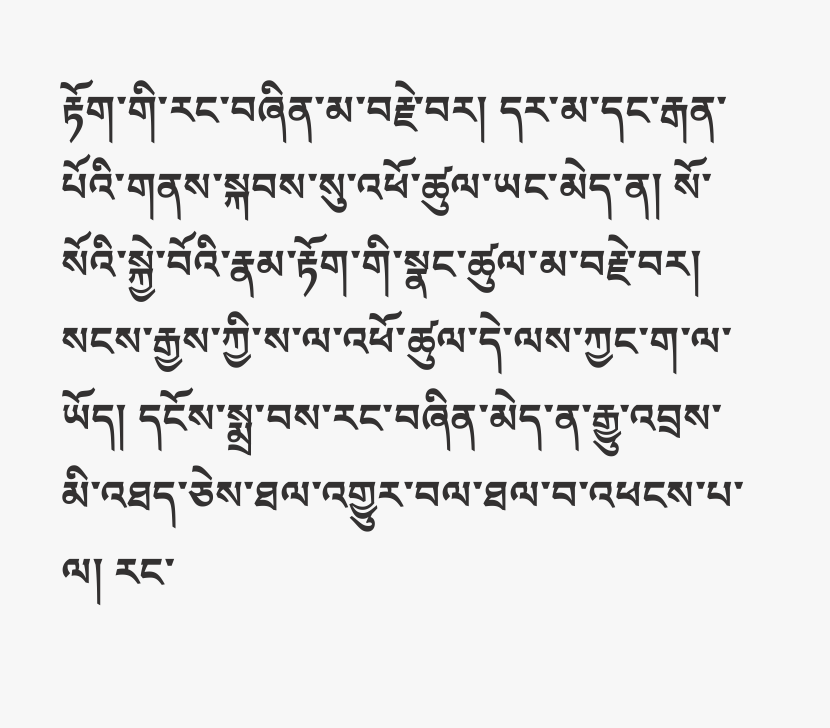རྟོག་གི་རང་བཞིན་མ་བརྗེ་བར། དར་མ་དང་རྒན་པོའི་གནས་སྐབས་སུ་འཕོ་ཚུལ་ཡང་མེད་ན། སོ་སོའི་སྐྱེ་བོའི་རྣམ་རྟོག་གི་སྣང་ཚུལ་མ་བརྗེ་བར། སངས་རྒྱས་ཀྱི་ས་ལ་འཕོ་ཚུལ་དེ་ལས་ཀྱང་ག་ལ་ཡོད། དངོས་སྨྲ་བས་རང་བཞིན་མེད་ན་རྒྱུ་འབྲས་མི་འཐད་ཅེས་ཐལ་འགྱུར་བལ་ཐལ་བ་འཕངས་པ་ལ། རང་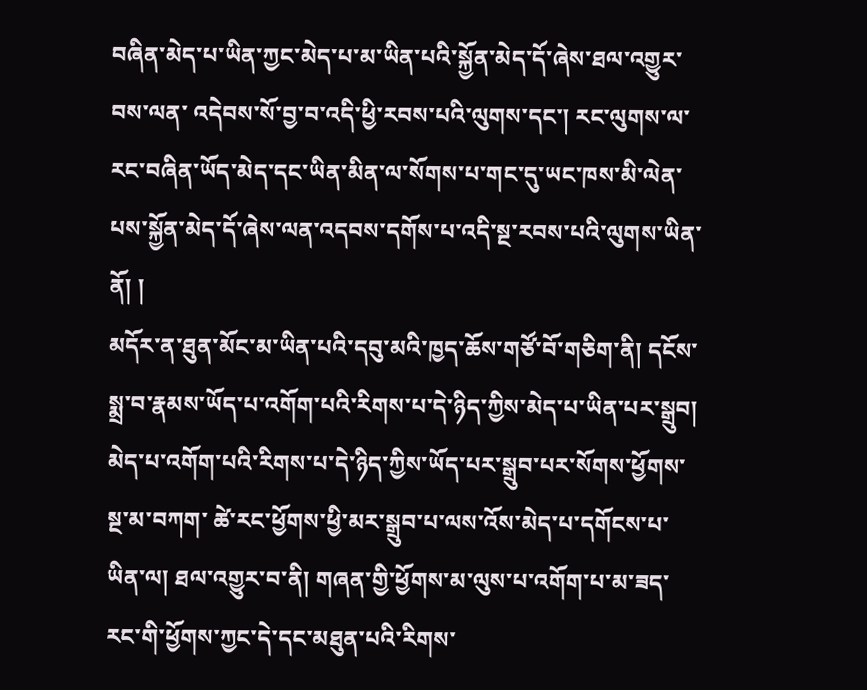བཞིན་མེད་པ་ཡིན་ཀྱང་མེད་པ་མ་ཡིན་པའི་སྐྱོན་མེད་དོ་ཞེས་ཐལ་འགྱུར་བས་ལན་ འདེབས་སོ་བྱ་བ་འདི་ཕྱི་རབས་པའི་ལུགས་དང་། རང་ལུགས་ལ་རང་བཞིན་ཡོད་མེད་དང་ཡིན་མིན་ལ་སོགས་པ་གང་དུ་ཡང་ཁས་མི་ལེན་པས་སྐྱོན་མེད་དོ་ཞེས་ལན་འདབས་དགོས་པ་འདི་སྔ་རབས་པའི་ལུགས་ཡིན་ནོ། །
མདོར་ན་ཐུན་མོང་མ་ཡིན་པའི་དབུ་མའི་ཁྱད་ཆོས་གཙོ་བོ་གཅིག་ནི། དངོས་སྨྲ་བ་རྣམས་ཡོད་པ་འགོག་པའི་རིགས་པ་དེ་ཉིད་ཀྱིས་མེད་པ་ཡིན་པར་སྒྲུབ། མེད་པ་འགོག་པའི་རིགས་པ་དེ་ཉིད་ཀྱིས་ཡོད་པར་སྒྲུབ་པར་སོགས་ཕྱོགས་སྔ་མ་བཀག་ ཚེ་རང་ཕྱོགས་ཕྱི་མར་སྒྲུབ་པ་ལས་འོས་མེད་པ་དགོངས་པ་ཡིན་ལ། ཐལ་འགྱུར་བ་ནི། གཞན་གྱི་ཕྱོགས་མ་ལུས་པ་འགོག་པ་མ་ཟད་རང་གི་ཕྱོགས་ཀྱང་དེ་དང་མཐུན་པའི་རིགས་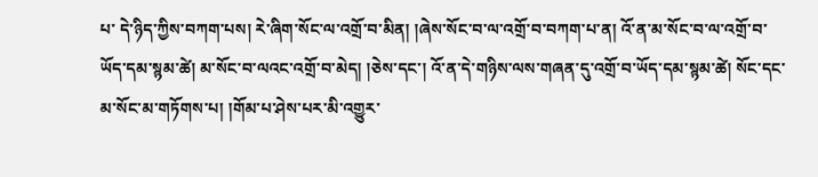པ་ དེ་ཉིད་ཀྱིས་བཀག་པས། རེ་ཞིག་སོང་ལ་འགྲོ་བ་མིན། །ཞེས་སོང་བ་ལ་འགྲོ་བ་བཀག་པ་ན། འོ་ན་མ་སོང་བ་ལ་འགྲོ་བ་ཡོད་དམ་སྙམ་ཚེ། མ་སོང་བ་ལའང་འགྲོ་བ་མེད། །ཅེས་དང་། འོ་ན་དེ་གཉིས་ལས་གཞན་དུ་འགྲོ་བ་ཡོད་དམ་སྙམ་ཚེ། སོང་དང་མ་སོང་མ་གཏོགས་པ། །གོམ་པ་ཤེས་པར་མི་འགྱུར་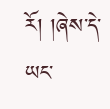རོ། །ཞེས་དེ་ཡང་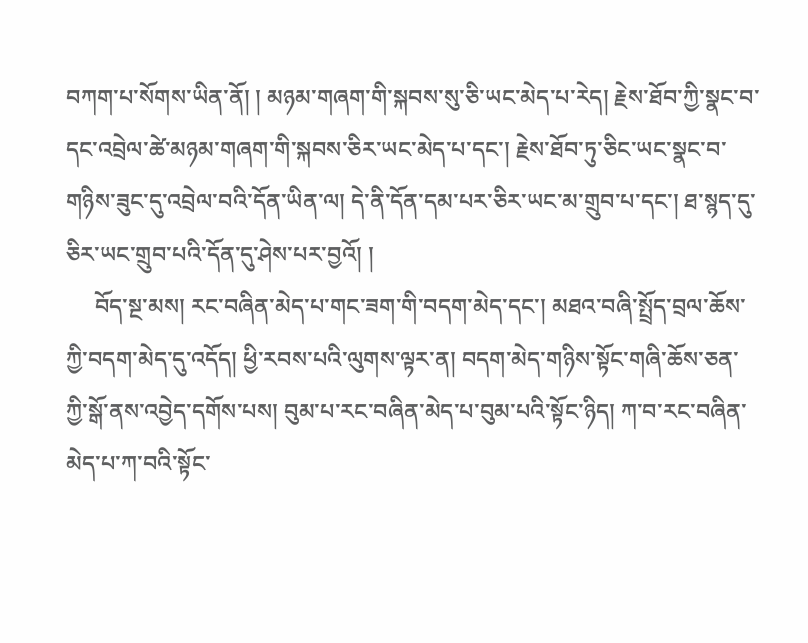བཀག་པ་སོགས་ཡིན་ནོ། ། མཉམ་གཞག་གི་སྐབས་སུ་ཅི་ཡང་མེད་པ་རེད། རྗེས་ཐོབ་ཀྱི་སྣང་བ་དང་འབྲེལ་ཚེ་མཉམ་གཞག་གི་སྐབས་ཅིར་ཡང་མེད་པ་དང་། རྗེས་ཐོབ་ཏུ་ཅིང་ཡང་སྣང་བ་གཉིས་ཟུང་དུ་འབྲེལ་བའི་དོན་ཡིན་ལ། དེ་ནི་དོན་དམ་པར་ཅིར་ཡང་མ་གྲུབ་པ་དང་། ཐ་སྙད་དུ་ཅིར་ཡང་གྲུབ་པའི་དོན་དུ་ཤེས་པར་བྱའོ། །
     བོད་སྔ་མས། རང་བཞིན་མེད་པ་གང་ཟག་གི་བདག་མེད་དང་། མཐའ་བཞི་སྤྲོད་བྲལ་ཆོས་ཀྱི་བདག་མེད་དུ་འདོད། ཕྱི་རབས་པའི་ལུགས་ལྟར་ན། བདག་མེད་གཉིས་སྟོང་གཞི་ཆོས་ཅན་ཀྱི་སྒོ་ནས་འབྱེད་དགོས་པས། བུམ་པ་རང་བཞིན་མེད་པ་བུམ་པའི་སྟོང་ཉིད། ཀ་བ་རང་བཞིན་མེད་པ་ཀ་བའི་སྟོང་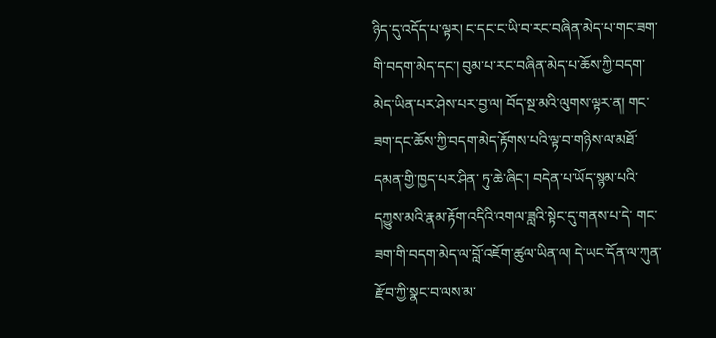ཉིད་དུ་འདོད་པ་ལྟར། ང་དང་ང་ཡི་བ་རང་བཞིན་མེད་པ་གང་ཟག་གི་བདག་མེད་དང་། བུམ་པ་རང་བཞིན་མེད་པ་ཆོས་ཀྱི་བདག་མེད་ཡིན་པར་ཤེས་པར་བྱ་ལ། བོད་སྔ་མའི་ལུགས་ལྟར་ན། གང་ཟག་དང་ཆོས་ཀྱི་བདག་མེད་རྟོགས་པའི་ལྟ་བ་གཉིས་ལ་མཐོ་དམན་གྱི་ཁྱད་པར་ཤིན་ ཏུ་ཆེ་ཞིང་། བདེན་པ་ཡོད་སྙམ་པའི་དཀྱུས་མའི་རྣམ་རྟོག་འདིའི་འགལ་ཟླའི་སྟེང་དུ་གནས་པ་དེ་ གང་ཟག་གི་བདག་མེད་ལ་བློ་འཇོག་ཚུལ་ཡིན་ལ། དེ་ཡང་དོན་ལ་ཀུན་རྫོབ་ཀྱི་སྣང་བ་ལས་མ་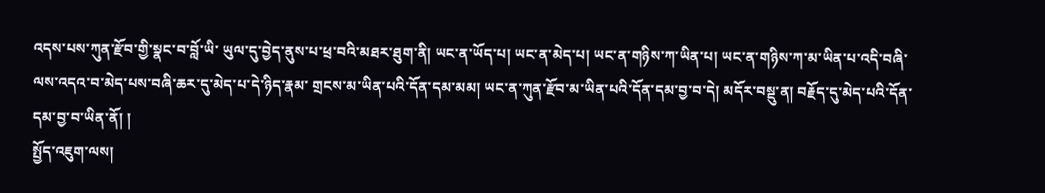འདས་པས་ཀུན་རྫོབ་གྱི་སྣང་བ་བློ་ཡི་ ཡུལ་དུ་བྱེད་ནུས་པ་ཕྲ་བའི་མཐར་ཐུག་ནི། ཡང་ན་ཡོད་པ། ཡང་ན་མེད་པ། ཡང་ན་གཉིས་ཀ་ཡིན་པ། ཡང་ན་གཉིས་ཀ་མ་ཡིན་པ་འདི་བཞི་ལས་འདའ་བ་མེད་པས་བཞི་ཆར་དུ་མེད་པ་དེ་ཉིད་རྣམ་ གྲངས་མ་ཡིན་པའི་དོན་དམ་མམ། ཡང་ན་ཀུན་རྫོབ་མ་ཡིན་པའི་དོན་དམ་བྱ་བ་དེ། མདོར་བསྡུ་ན། བརྗོད་དུ་མེད་པའི་དོན་དམ་བྱ་བ་ཡིན་ནོ། །
སྤྱོད་འཇུག་ལས།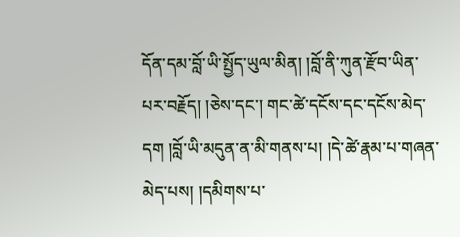དོན་དམ་བློ་ཡི་སྤྱོད་ཡུལ་མིན། །བློ་ནི་ཀུན་རྫོབ་ཡིན་པར་བརྗོད། །ཅེས་དང་། གང་ཚེ་དངོས་དང་དངོས་མེད་དག །བློ་ཡི་མདུན་ན་མི་གནས་པ། །དེ་ཚེ་རྣམ་པ་གཞན་མེད་པས། །དམིགས་པ་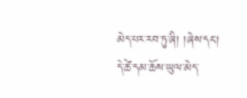མེད་པར་རབ་ཏུ་ཞི། །ཞེས་དང་། དེ་ཚེ་དམ་ཆོས་ཡུལ་མེད་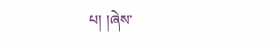པ། །ཞེས་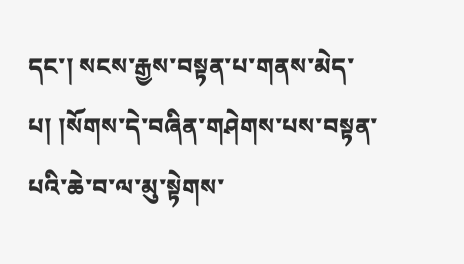དང་། སངས་རྒྱས་བསྟན་པ་གནས་མེད་པ། །སོགས་དེ་བཞིན་གཤེགས་པས་བསྟན་པའི་ཆེ་བ་ལ་མུ་སྟེགས་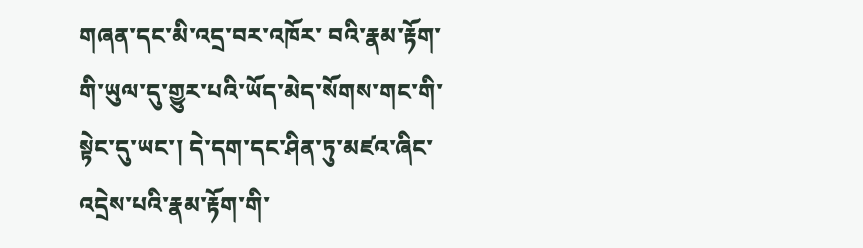གཞན་དང་མི་འདྲ་བར་འཁོར་ བའི་རྣམ་རྟོག་གི་ཡུལ་དུ་གྱུར་པའི་ཡོད་མེད་སོགས་གང་གི་སྟེང་དུ་ཡང་། དེ་དག་དང་ཤིན་ཏུ་མཛའ་ཞིང་འདྲེས་པའི་རྣམ་རྟོག་གི་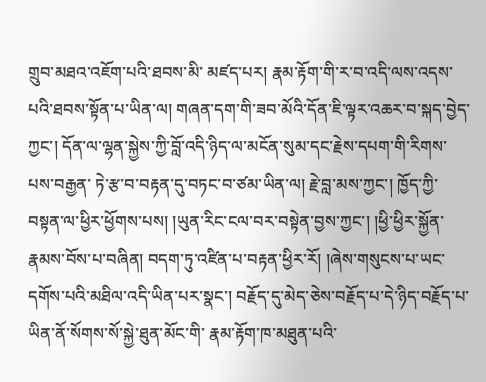གྲུབ་མཐའ་འཇོག་པའི་ཐབས་མི་ མཛད་པར། རྣམ་རྟོག་གི་ར་བ་འདི་ལས་འདས་པའི་ཐབས་སྟོན་པ་ཡིན་ལ། གཞན་དག་གི་ཟབ་མོའི་དོན་ཇི་ལྟར་འཆར་བ་སྐད་བྱེད་ཀྱང་། དོན་ལ་ལྷན་སྐྱེས་ཀྱི་བློ་འདི་ཉིད་ལ་མངོན་སུམ་དང་རྗེས་དཔག་གི་རིགས་པས་བརྒྱན་ ཏེ་རྩ་བ་བརྟན་དུ་བཏང་བ་ཙམ་ཡིན་ལ། རྗེ་བླ་མས་ཀྱང་། ཁྱོད་ཀྱི་བསྟན་ལ་ཕྱིར་ཕྱོགས་པས། །ཡུན་རིང་ངལ་བར་བསྟེན་བྱས་ཀྱང་། །ཕྱི་ཕྱིར་སྐྱོན་རྣམས་བོས་པ་བཞིན། བདག་ཏུ་འཛིན་པ་བརྟན་ཕྱིར་རོ། །ཞེས་གསུངས་པ་ཡང་དགོས་པའི་མཐིལ་འདི་ཡིན་པར་སྣང་། བརྗོད་དུ་མེད་ཅེས་བརྗོད་པ་དེ་ཉིད་བརྗོད་པ་ཡིན་ནོ་སོགས་སོ་སྐྱེ་ཐུན་མོང་གི་ རྣམ་རྟོག་ཁ་མཐུན་པའི་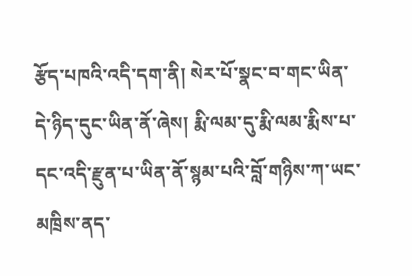རྩོད་པཁའི་འདི་དག་ནི། སེར་པོ་སྣང་བ་གང་ཡིན་དེ་ཉིད་དུང་ཡིན་ནོ་ཞེས། རྨི་ལམ་དུ་རྨི་ལམ་རྨིས་པ་དང་འདི་རྫུན་པ་ཡིན་ནོ་སྙམ་པའི་བློ་གཉིས་ཀ་ཡང་ མཁྲིས་ནད་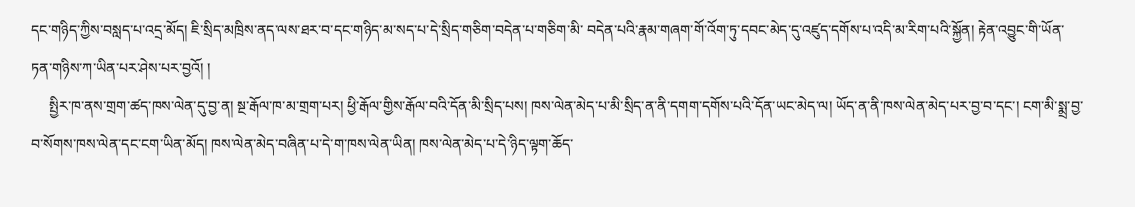དང་གཉིད་ཀྱིས་བསླད་པ་འདྲ་མོད། ཇི་སྲིད་མཁྲིས་ནད་ལས་ཐར་བ་དང་གཉིད་མ་སད་པ་དེ་སྲིད་གཅིག་བདེན་པ་གཅིག་མི་ བདེན་པའི་རྣམ་གཞག་གོ་འོག་ཏུ་དབང་མེད་དུ་འཛུད་དགོས་པ་འདི་མ་རིག་པའི་སྐྱོན། རྟེན་འབྱུང་གི་ཡོན་ཏན་གཉིས་ཀ་ཡིན་པར་ཤེས་པར་བྱའོ། །
     སྤྱིར་ཁ་ནས་གྲག་ཚད་ཁས་ལེན་དུ་བྱ་ན། སྔ་རྒོལ་ཁ་མ་གྲག་པར། ཕྱི་རྒོལ་གྱིས་རྒོལ་བའི་དོན་མི་སྲིད་པས། ཁས་ལེན་མེད་པ་མི་སྲིད་ན་ནི་དགག་དགོས་པའི་དོན་ཡང་མེད་ལ། ཡོད་ན་ནི་ཁས་ལེན་མེད་པར་བྱ་བ་དང་། ངག་མི་སྨྲ་བྱ་བ་སོགས་ཁས་ལེན་དང་ངག་ཡིན་མོད། ཁས་ལེན་མེད་བཞིན་པ་དེ་ག་ཁས་ལེན་ཡིན། ཁས་ལེན་མེད་པ་དེ་ཉིད་ལྟག་ཆོད་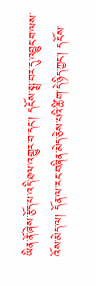ཡིན་ནོ་ཞེས་རྩོད་པ་འདི་ཐལ་འགྱུར་བ་དང་། དངོས་སྨྲ་བར་དུ་འབྱུང་བ་ལས་འོས་མེད་ལ། དོན་ལ་རང་བཞིན་མེད་ཅེས་པའི་ཚིག་དེ་ཉིད་ཀྱང་། དངོས་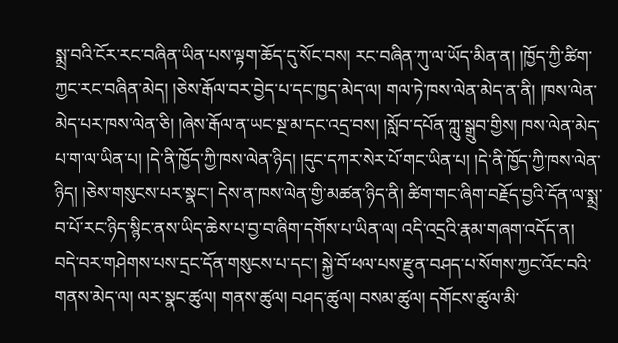སྨྲ་བའི་ངོར་རང་བཞིན་ཡིན་པས་ལྟག་ཆོད་དུ་སོང་བས། རང་བཞིན་ཀུ་ལ་ཡོད་མིན་ན། །ཁྱོད་ཀྱི་ཚིག་ཀྱང་རང་བཞིན་མེད། །ཅེས་རྒོལ་བར་བྱེད་པ་དང་ཁྱད་མེད་ལ། གལ་ཏེ་ཁས་ལེན་མེད་ན་ནི། །ཁས་ལེན་མེད་པར་ཁས་ལེན་ཅི། །ཞེས་རྒོལ་ན་ཡང་སྔ་མ་དང་འདྲ་བས། །སློབ་དཔོན་ཀླུ་སྒྲུབ་གྱིས། ཁས་ལེན་མེད་པ་ག་ལ་ཡིན་པ། །དེ་ནི་ཁྱོད་ཀྱི་ཁས་ལེན་ཉིད། །དུང་དཀར་སེར་པོ་གང་ཡིན་པ། །དེ་ནི་ཁྱོད་ཀྱི་ཁས་ལེན་ཉིད། །ཅེས་གསུངས་པར་སྣང་། དེས་ན་ཁས་ལེན་གྱི་མཚན་ཉིད་ནི། ཚིག་གང་ཞིག་བརྗོད་བྱའི་དོན་ལ་སྨྲ་བ་པོ་རང་ཉིད་སྙིང་ནས་ཡིད་ཆེས་པ་བྱ་བ་ཞིག་དགོས་པ་ཡིན་ལ། འདི་འདྲའི་རྣམ་གཞག་འདོད་ན། བདེ་བར་གཤེགས་པས་དྲང་དོན་གསུངས་པ་དང་། སྐྱེ་བོ་ཕལ་པས་རྫུན་བཤད་པ་སོགས་ཀྱང་འོང་བའི་གནས་མེད་ལ། ལར་སྣང་ཚུལ། གནས་ཚུལ། བཤད་ཚུལ། བསམ་ཚུལ། དགོངས་ཚུལ་མི་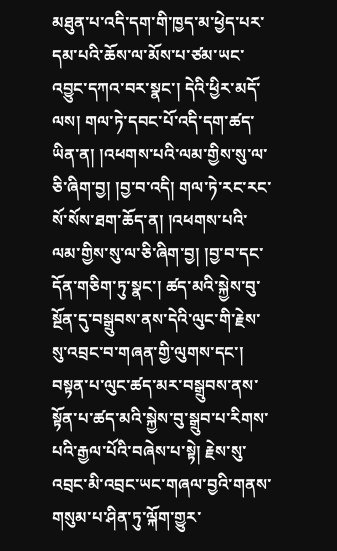མཐུན་པ་འདི་དག་གི་ཁྱད་མ་ཕྱེད་པར་དམ་པའི་ཆོས་ལ་མོས་པ་ཙམ་ཡང་ འབྱུང་དཀའ་བར་སྣང་། དེའི་ཕྱིར་མདོ་ལས། གལ་ཏེ་དབང་པོ་འདི་དག་ཚད་ཡིན་ན། །འཕགས་པའི་ལམ་གྱིས་སུ་ལ་ཅི་ཞིག་བྱ། །བྱ་བ་འདི། གལ་ཏེ་རང་རང་སོ་སོས་ཐག་ཆོད་ན། །འཕགས་པའི་ལམ་གྱིས་སུ་ལ་ཅི་ཞིག་བྱ། །བྱ་བ་དང་དོན་གཅིག་ཏུ་སྣང་། ཚད་མའི་སྐྱེས་བུ་སྔོན་དུ་བསྒྲུབས་ནས་དེའི་ལུང་གི་རྗེས་སུ་འབྲང་བ་གཞན་གྱི་ལུགས་དང་། བསྟན་པ་ལུང་ཚད་མར་བསྒྲུབས་ནས་སྟོན་པ་ཚད་མའི་སྐྱེས་བུ་སྒྲུབ་པ་རིགས་པའི་རྒྱལ་པོའི་བཞེས་པ་སྟེ། རྗེས་སུ་འབྲང་མི་འབྲང་ཡང་གཞལ་བྱའི་གནས་གསུམ་པ་ཤིན་ཏུ་ལྐོག་གྱུར་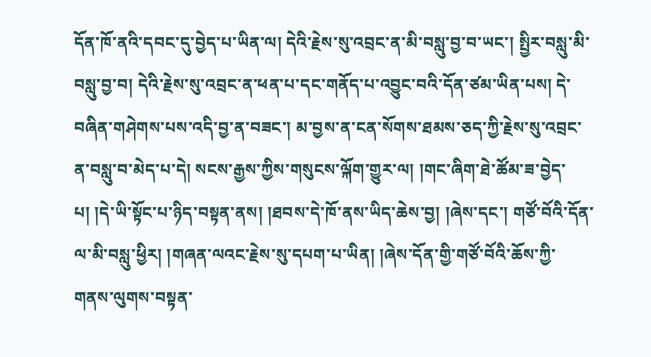དོན་ཁོ་ནའི་དབང་དུ་བྱེད་པ་ཡིན་ལ། དེའི་རྗེས་སུ་འབྲང་ན་མི་བསླུ་བྱ་བ་ཡང་། སྤྱིར་བསླུ་མི་བསླུ་བྱ་བ། དེའི་རྗེས་སུ་འབྲང་ན་ཕན་པ་དང་གནོད་པ་འབྱུང་བའི་དོན་ཙམ་ཡིན་པས། དེ་བཞིན་གཤེགས་པས་འདི་བྱ་ན་བཟང་། མ་བྱས་ན་ངན་སོགས་ཐམས་ཅད་ཀྱི་རྗེས་སུ་འབྲང་ན་བསླུ་བ་མེད་པ་དེ། སངས་རྒྱས་ཀྱིས་གསུངས་ལྐོག་གྱུར་ལ། །གང་ཞིག་ཐེ་ཚོམ་ཟ་བྱེད་པ། །དེ་ཡི་སྟོང་པ་ཉིད་བསྟན་ནས། །ཐབས་དེ་ཁོ་ནས་ཡིད་ཆེས་བྱ། །ཞེས་དང་། གཙོ་བོའི་དོན་ལ་མི་བསླུ་ཕྱིར། །གཞན་ལའང་རྗེས་སུ་དཔག་པ་ཡིན། །ཞེས་དོན་གྱི་གཙོ་བོའི་ཆོས་ཀྱི་གནས་ལུགས་བསྟན་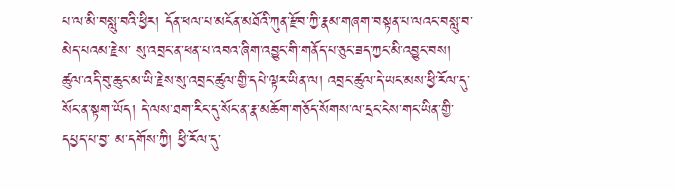པ་ལ་མི་བསླུ་བའི་ཕྱིར། དོན་ཕལ་པ་མངོན་མཐོའི་ཀུན་རྫོབ་ཀྱི་རྣམ་གཞག་བསྟན་པ་ལའང་བསླུ་བ་མེད་པའམ་རྗེས་ སུ་འབྲང་ན་ཕན་པ་འབའ་ཞིག་འབྱུང་གི་གནོད་པ་ཅུང་ཟད་ཀྱང་མི་འབྱུང་བས། ཚུལ་འདི་བུ་ཆུང་མ་ཡི་རྗེས་སུ་འབྲང་ཚུལ་གྱི་དཔེ་ལྟར་ཡིན་ལ། འབྲང་ཚུལ་དེ་ཡང་མས་ཕྱི་རོལ་དུ་སོང་ན་སྟག་ཡོད། དེ་ལས་ཐག་རིང་དུ་སོང་ན་རྣ་མཆོག་གཅོད་སོགས་ལ་དྲང་ངེས་གང་ཡིན་གྱི་དཔྱད་པ་བྱ་ མ་དགོས་ཀྱི། ཕྱི་རོལ་དུ་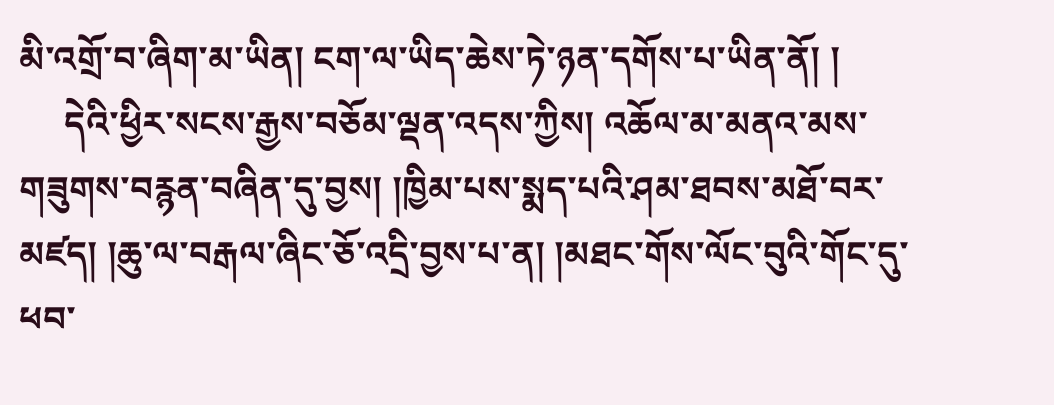མི་འགྲོ་བ་ཞིག་མ་ཡིན། ངག་ལ་ཡིད་ཆེས་ཏེ་ཉན་དགོས་པ་ཡིན་ནོ། །
     དེའི་ཕྱིར་སངས་རྒྱས་བཅོམ་ལྡན་འདས་ཀྱིས། འཆོལ་མ་མནའ་མས་གཟུགས་བརྙན་བཞིན་དུ་བྱས། །ཁྱིམ་པས་སྨད་པའི་ཤམ་ཐབས་མཐོ་བར་མཛད། །ཆུ་ལ་བརྒལ་ཞིང་ཅོ་འདྲི་བྱས་པ་ན། །མཐང་གོས་ལོང་བུའི་གོང་དུ་ཕབ་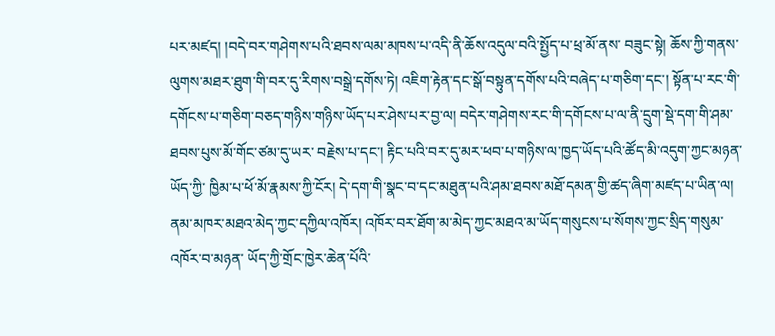པར་མཛད། །བདེ་བར་གཤེགས་པའི་ཐབས་ལམ་མཁས་པ་འདི་ནི་ཆོས་འདུལ་བའི་སྤྱོད་པ་ཕྲ་མོ་ནས་ བཟུང་སྟེ། ཆོས་ཀྱི་གནས་ལུགས་མཐར་ཐུག་གི་བར་དུ་རིགས་བསྒྲེ་དགོས་ཏེ། འཇིག་རྟེན་དང་སྒོ་བསྟུན་དགོས་པའི་བཞེད་པ་གཅིག་དང་། སྟོན་པ་རང་གི་དགོངས་པ་གཅིག་བཅད་གཉིས་གཉིས་ཡོད་པར་ཤེས་པར་བྱ་ལ། བདེར་གཤེགས་རང་གི་དགོངས་པ་ལ་ནི་དྲུག་སྡེ་དག་གི་ཤམ་ཐབས་པུས་མོ་གོང་ཙམ་དུ་ཡར་ བརྗེས་པ་དང་། རྟིང་པའི་བར་དུ་མར་ཕབ་པ་གཉིས་ལ་ཁྱད་ཡོད་པའི་ཚོད་མི་འདུག་ཀྱང་མཉན་ཡོད་ཀྱི་ ཁྱིམ་པ་ཕོ་མོ་རྣམས་ཀྱི་ངོར། དེ་དག་གི་སྣང་བ་དང་མཐུན་པའི་ཤམ་ཐབས་མཐོ་དམན་གྱི་ཚད་ཞིག་མཛད་པ་ཡིན་ལ། ནམ་མཁར་མཐའ་མེད་ཀྱང་དཀྱིལ་འཁོར། འཁོར་བར་ཐོག་མ་མེད་ཀྱང་མཐའ་མ་ཡོད་གསུངས་པ་སོགས་ཀྱང་སྲིད་གསུམ་འཁོར་བ་མཉན་ ཡོད་ཀྱི་གྲོང་ཁྱེར་ཆེན་པོའི་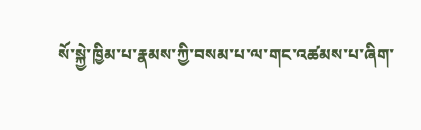སོ་སྐྱེ་ཁྱིམ་པ་རྣམས་ཀྱི་བསམ་པ་ལ་གང་འཚམས་པ་ཞིག་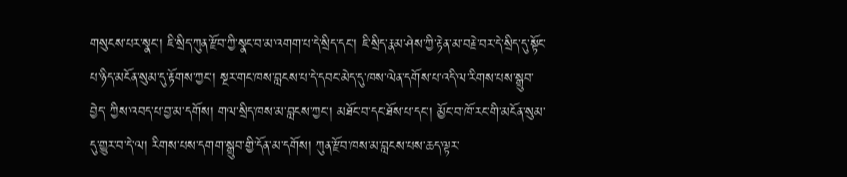གསུངས་པར་སྣང་། ཇི་སྲིད་ཀུན་རྫོབ་ཀྱི་སྣང་བ་མ་འགག་པ་དེ་སྲིད་དང་། ཇི་སྲིད་རྣམ་ཤེས་ཀྱི་རྟེན་མ་བརྗེ་བར་དེ་སྲིད་དུ་སྟོང་པ་ཉིད་མངོན་སུམ་དུ་རྟོགས་ཀྱང་། སྔར་གང་ཁས་བླངས་པ་དེ་དབང་མེད་དུ་ཁས་ལེན་དགོས་པ་འདི་ལ་རིགས་པས་སྒྲུབ་བྱེད་ ཀྱིས་འབད་པ་བྱ་མ་དགོས། གལ་སྲིད་ཁས་མ་བླངས་ཀྱང་། མཐོང་བ་དང་ཐོས་པ་དང་། མྱོང་བ་ཁོ་རང་གི་མངོན་སུམ་དུ་གྱུར་བ་དེ་ལ། རིགས་པས་དགག་སྒྲུབ་གྱི་དོན་མ་དགོས། ཀུན་རྫོབ་ཁས་མ་བླངས་པས་ཆད་ལྟར་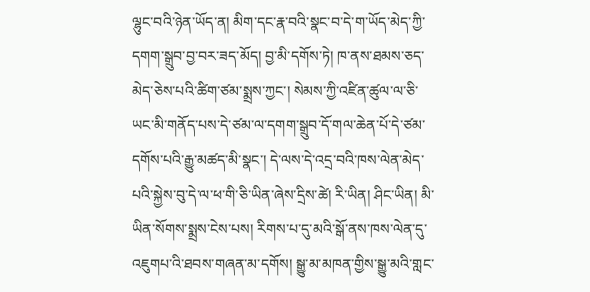ལྷུང་བའི་ཉེན་ཡོད་ན། མིག་དང་རྣ་བའི་སྣང་བ་དེ་ག་ཡོད་མེད་ཀྱི་དགག་སྒྲུབ་བྱ་བར་ཟད་མོད། བྱ་མི་དགོས་ཏེ། ཁ་ནས་ཐམས་ཅད་མེད་ཅེས་པའི་ཚིག་ཙམ་སྨྲས་ཀྱང་། སེམས་ཀྱི་འཛིན་ཚུལ་ལ་ཅི་ཡང་མི་གནོད་པས་དེ་ཙམ་ལ་དགག་སྒྲུབ་དོ་གལ་ཆེན་པོ་དེ་ཙམ་དགོས་པའི་རྒྱུ་མཚད་མི་སྣང་། དེ་ལས་དེ་འདྲ་བའི་ཁས་ལེན་མེད་པའི་སྐྱེས་བུ་དེ་ལ་ཕ་གི་ཅི་ཡིན་ཞེས་དྲིས་ཚེ། རི་ཡིན། ཤིང་ཡིན། མི་ཡིན་སོགས་སྨྲས་ངེས་པས། རིགས་པ་དུ་མའི་སྒོ་ནས་ཁས་ལེན་དུ་འཇུགཔ་འི་ཐབས་གཞན་མ་དགོས། སྒྱུ་མ་མཁན་གྱིས་སྒྱུ་མའི་གླང་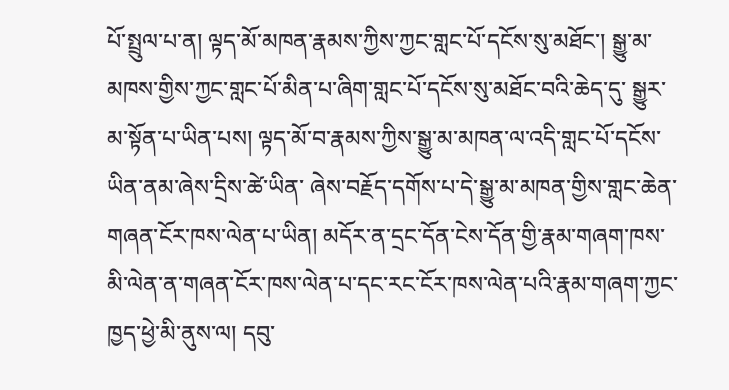པོ་སྤྲུལ་པ་ན། ལྟད་མོ་མཁན་རྣམས་ཀྱིས་ཀྱང་གླང་པོ་དངོས་སུ་མཐོང་། སྒྱུ་མ་མཁས་གྱིས་ཀྱང་གླང་པོ་མིན་པ་ཞིག་གླང་པོ་དངོས་སུ་མཐོང་བའི་ཆེད་དུ་ སྒྱུར་མ་སྟོན་པ་ཡིན་པས། ལྟད་མོ་བ་རྣམས་ཀྱིས་སྒྱུ་མ་མཁན་ལ་འདི་གླང་པོ་དངོས་ཡིན་ནམ་ཞེས་དྲིས་ཚེ་ཡིན་ ཞེས་བརྗོད་དགོས་པ་དེ་སྒྱུ་མ་མཁན་གྱིས་གླང་ཆེན་གཞན་ངོར་ཁས་ལེན་པ་ཡིན། མདོར་ན་དྲང་དོན་ངེས་དོན་གྱི་རྣམ་གཞག་ཁས་མི་ལེན་ན་གཞན་ངོར་ཁས་ལེན་པ་དང་རང་ངོར་ཁས་ལེན་པའི་རྣམ་གཞག་ཀྱང་ཁྱད་ཕྱེ་མི་ནུས་ལ། དབུ་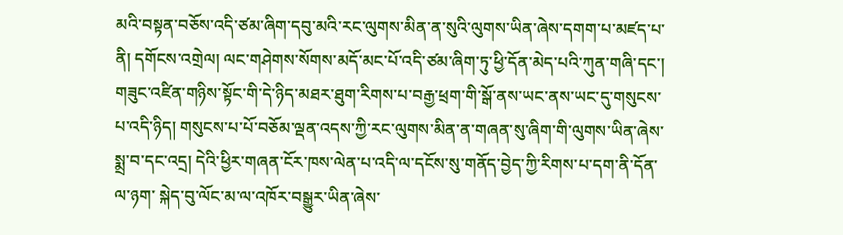མའི་བསྟན་བཅོས་འདི་ཙམ་ཞིག་དབུ་མའི་རང་ལུགས་མིན་ན་སུའི་ལུགས་ཡིན་ཞེས་དགག་པ་མཛད་པ་ནི། དགོངས་འགྲེལ། ལང་གཤེགས་སོགས་མདོ་མང་པོ་འདི་ཙམ་ཞིག་ཏུ་ཕྱི་དོན་མེད་པའི་ཀུན་གཞི་དང་། གཟུང་འཛིན་གཉིས་སྟོང་གི་དེ་ཉིད་མཐར་ཐུག་རིགས་པ་བརྒྱ་ཕྲག་གི་སྒོ་ནས་ཡང་ནས་ཡང་དུ་གསུངས་པ་འདི་ཉིད། གསུངས་པ་པོ་བཅོམ་ལྡན་འདས་ཀྱི་རང་ལུགས་མིན་ན་གཞན་སུ་ཞིག་གི་ལུགས་ཡིན་ཞེས་སྨྲ་བ་དང་འདྲ། དེའི་ཕྱིར་གཞན་ངོར་ཁས་ལེན་པ་འདི་ལ་དངོས་སུ་གནོད་བྱེད་ཀྱི་རིགས་པ་དག་ནི་དོན་ལ་ཉག་ སྐེད་བུ་ལོང་མ་ལ་འཁོར་བསྒྱུར་ཡིན་ཞེས་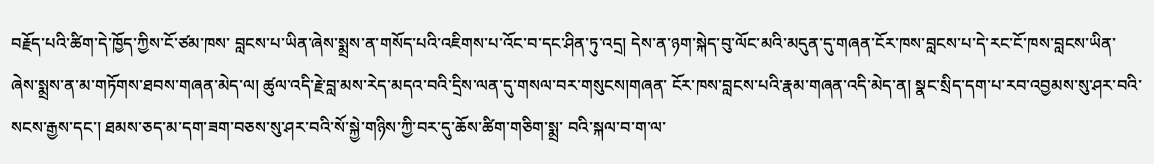བརྗོད་པའི་ཚིག་དེ་ཁྱོད་ཀྱིས་ངོ་ཙམ་ཁས་ བླངས་པ་ཡིན་ཞེས་སྨྲས་ན་གསོད་པའི་འཇིགས་པ་འོང་བ་དང་ཤིན་ཏུ་འདྲ། དེས་ན་ཉག་སྐེད་བུ་ལོང་མའི་མདུན་དུ་གཞན་ངོར་ཁས་བླངས་པ་དེ་རང་ངོ་ཁས་བླངས་ཡིན་ ཞེས་སྨྲས་ན་མ་གཏོགས་ཐབས་གཞན་མེད་ལ། ཚུལ་འདི་རྗེ་བླ་མས་རེད་མདའ་བའི་དྲིས་ལན་དུ་གསལ་བར་གསུངས།གཞན་ ངོར་ཁས་བླངས་པའི་རྣམ་གཞན་འདི་མེད་ན། སྣང་སྲིད་དག་པ་རབ་འབྱམས་སུ་ཤར་བའི་སངས་རྒྱས་དང་། ཐམས་ཅད་མ་དག་ཟག་བཅས་སུ་ཤར་བའི་སོ་སྐྱེ་གཉིས་ཀྱི་བར་དུ་ཆོས་ཚིག་གཅིག་སྨྲ་ བའི་སྐལ་བ་ག་ལ་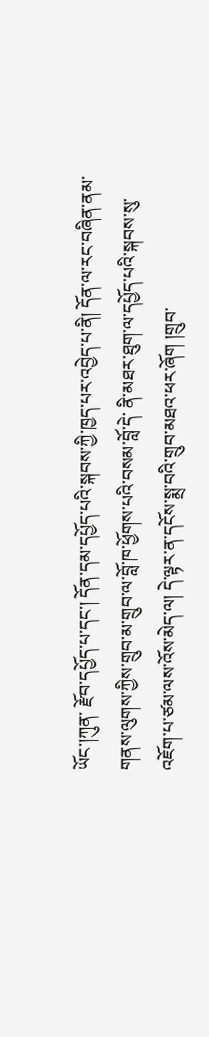ཡོང་།ཀུན་ རྫོབ་དཔྱོད་པ་དང་། དོན་དམ་དཔྱོད་པའི་སྐབས་ཀྱི་ཁྱད་པར་འབྱེད་པ་ནི། དོན་ལ་རང་བཞིན་ནམ་གནས་ལུགས་ཀྱིས་གྲུབ་མ་གྲུབ་ལ་བློ་ཁ་ཕྱོགས་པའི་བསམ་བློ་དེ་ ནི་མཐར་ཐུག་ལ་དཔྱོད་པའི་སྐབས་སུ་འཇོག་པ་ཙམ་ལས་འོས་མེད་ལ། དེ་ལྟར་ན་དངོས་སྨྲ་བའི་གྲུབ་མཐའ་ཕར་ཞོག །གྲུབ་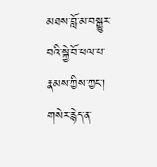མཐས་བློ་མ་བསྒྱུར་བའི་སྐྱེ་བོ་ཕལ་པ་རྣམས་ཀྱིས་ཀྱང་། གསེར་རྙེད་ན་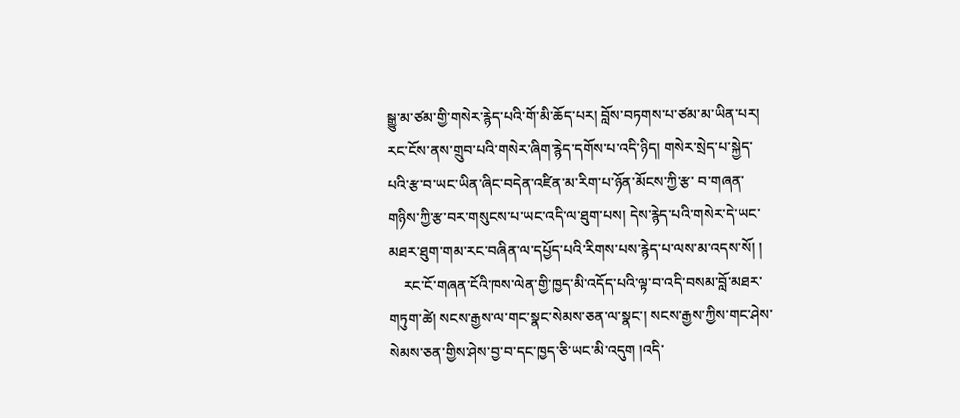སྒྱུ་མ་ཙམ་གྱི་གསེར་རྙེད་པའི་གོ་མི་ཆོད་པར། བློས་བཏགས་པ་ཙམ་མ་ཡིན་པར། རང་ངོས་ནས་གྲུབ་པའི་གསེར་ཞིག་རྙེད་དགོས་པ་འདི་ཉིད། གསེར་སྲེད་པ་སྐྱེད་པའི་རྩ་བ་ཡང་ཡིན་ཞིང་བདེན་འཛིན་མ་རིག་པ་ཉོན་མོངས་ཀྱི་རྩ་ བ་གཞན་གཉིས་ཀྱི་རྩ་བར་གསུངས་པ་ཡང་འདི་ལ་ཐུག་པས། དེས་རྙེད་པའི་གསེར་དེ་ཡང་མཐར་ཐུག་གམ་རང་བཞིན་ལ་དཔྱོད་པའི་རིགས་པས་རྙེད་པ་ལས་མ་འདས་སོ། །
    རང་ངོ་གཞན་ངོའི་ཁས་ལེན་གྱི་ཁྱད་མི་འདོད་པའི་ལྟ་བ་འདི་བསམ་བློ་མཐར་གཏུག་ཚེ། སངས་རྒྱས་ལ་གང་སྣང་སེམས་ཅན་ལ་སྣང་། སངས་རྒྱས་ཀྱིས་གང་ཤེས་སེམས་ཅན་གྱིས་ཤེས་བྱ་བ་དང་ཁྱད་ཅི་ཡང་མི་འདུག །འདི་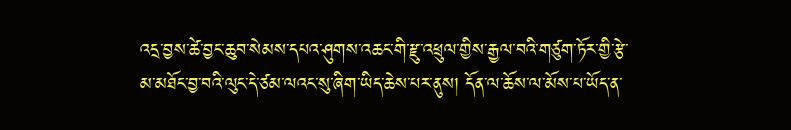འདྲ་བྱས་ཚེ་བྱང་ཆུབ་སེམས་དཔའ་ཤུགས་འཆང་གི་རྫུ་འཕྲུལ་གྱིས་རྒྱལ་བའི་གཙུག་ཏོར་གྱི་རྩེ་མ་མཐོང་བྱ་བའི་ལུང་དེ་ཙམ་ལའང་སུ་ཞིག་ཡིད་ཆེས་པར་ནུས། དོན་ལ་ཆོས་ལ་མོས་པ་ཡོད་ན་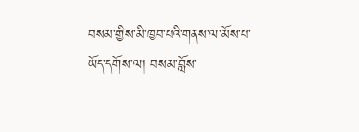བསམ་གྱིས་མི་ཁྱབ་པའི་གནས་ལ་མོས་པ་ཡོད་དགོས་ལ། བསམ་བློས་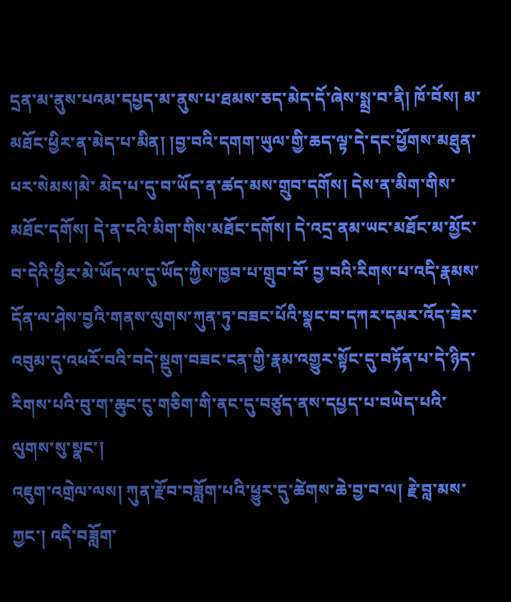དྲན་མ་ནུས་པའམ་དཔྱད་མ་ནུས་པ་ཐམས་ཅད་མེད་དོ་ཞེས་སྨྲ་བ་ནི། ཁོ་བོས། མ་མཐོང་ཕྱིར་ན་མེད་པ་མིན། །བྱ་བའི་དགག་ཡུལ་གྱི་ཆད་ལྟ་དེ་དང་ཕྱོགས་མཐུན་པར་སེམས།མེ་ མེད་པ་དུ་བ་ཡོད་ན་ཚད་མས་གྲུབ་དགོས། དེས་ན་མིག་གིས་མཐོང་དགོས། དེ་ན་ངའི་མིག་གིས་མཐོང་དགོས། དེ་འདྲ་ནམ་ཡང་མཐོང་མ་མྱོང་བ་དེའི་ཕྱིར་མེ་ཡོད་ལ་དུ་ཡོད་ཀྱིས་ཁྱབ་པ་གྲུབ་བོ་ བྱ་བའི་རིགས་པ་འདི་རྣམས་དོན་ལ་ཤེས་བྱའི་གནས་ལུགས་ཀུན་ཏུ་བཟང་པོའི་སྣང་བ་དཀར་དམར་འོད་ཟེར་འབུམ་དུ་འཕརོ་བའི་བདེ་སྡུག་བཟང་ངན་གྱི་རྣམ་འགྱུར་སྟོང་དུ་བཏོན་པ་དེ་ཉིད་རིགས་པའི་བུ་ག་ཆུང་ངུ་གཅིག་གི་ནང་དུ་བཙུད་ནས་དཔྱད་པ་བཡེད་པའི་ལུགས་སུ་སྣང་།
འཇུག་འགྲེལ་ལས། ཀུན་རྫོབ་བཟློག་པའི་ཕྱུར་དུ་ཚེགས་ཆེ་བྱ་བ་ལ། རྗེ་བླ་མས་ཀྱང་། འདི་བཟློག་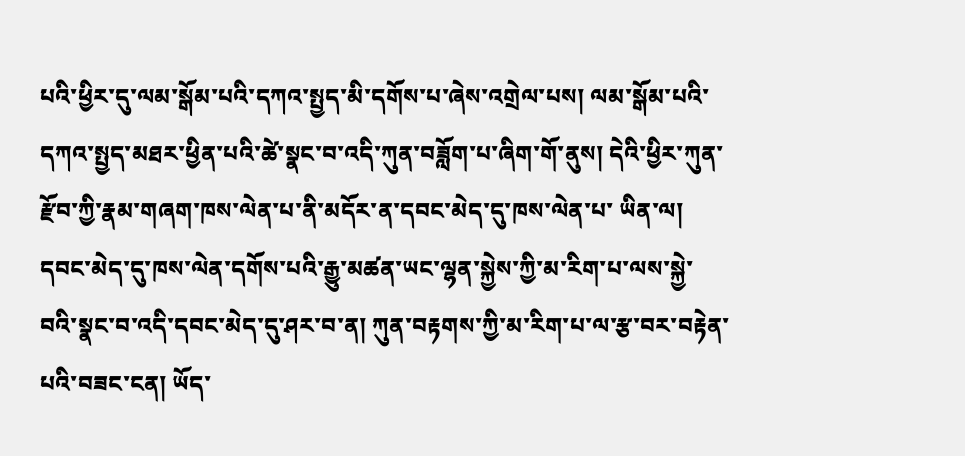པའི་ཕྱིར་དུ་ལམ་སྒོམ་པའི་དཀའ་སྤྱད་མི་དགོས་པ་ཞེས་འགྲེལ་པས། ལམ་སྒོམ་པའི་དཀའ་སྤྱད་མཐར་ཕྱིན་པའི་ཚེ་སྣང་བ་འདི་ཀུན་བཟློག་པ་ཞིག་གོ་ནུས། དེའི་ཕྱིར་ཀུན་རྫོབ་ཀྱི་རྣམ་གཞག་ཁས་ལེན་པ་ནི་མདོར་ན་དབང་མེད་དུ་ཁས་ལེན་པ་ ཡིན་ལ། དབང་མེད་དུ་ཁས་ལེན་དགོས་པའི་རྒྱུ་མཚན་ཡང་ལྷན་སྐྱེས་ཀྱི་མ་རིག་པ་ལས་སྐྱེ་ བའི་སྣང་བ་འདི་དབང་མེད་དུ་ཤར་བ་ན། ཀུན་བརྟགས་ཀྱི་མ་རིག་པ་ལ་རྩ་བར་བརྟེན་པའི་བཟང་ངན། ཡོད་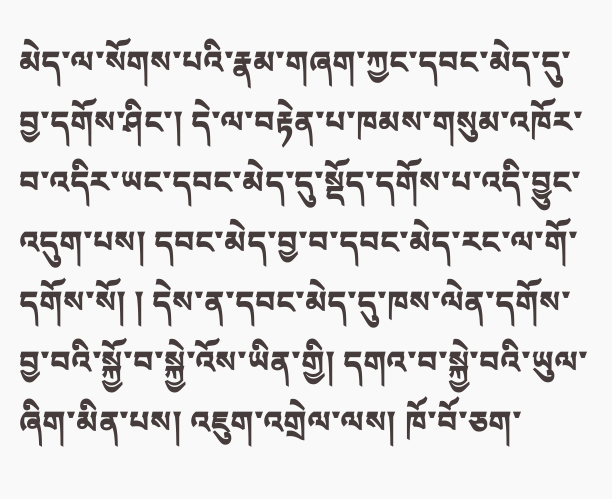མེད་ལ་སོགས་པའི་རྣམ་གཞག་ཀྱང་དབང་མེད་དུ་བྱ་དགོས་ཤིང་། དེ་ལ་བརྟེན་པ་ཁམས་གསུམ་འཁོར་བ་འདིར་ཡང་དབང་མེད་དུ་སྡོད་དགོས་པ་འདི་བྱུང་འདུག་པས། དབང་མེད་བྱ་བ་དབང་མེད་རང་ལ་གོ་དགོས་སོ། ། དེས་ན་དབང་མེད་དུ་ཁས་ལེན་དགོས་བྱ་བའི་སྐྱོ་བ་སྐྱེ་འོས་ཡིན་གྱི། དགའ་བ་སྐྱེ་བའི་ཡུལ་ཞིག་མིན་པས། འཇུག་འགྲེལ་ལས། ཁོ་བོ་ཅག་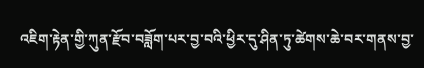འཇིག་རྟེན་གྱི་ཀུན་རྫོབ་བཟློག་པར་བྱ་བའི་ཕྱིར་དུ་ཤིན་ཏུ་ཚེགས་ཆེ་བར་གནས་བྱ་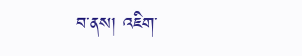བ་ནས། འཇིག་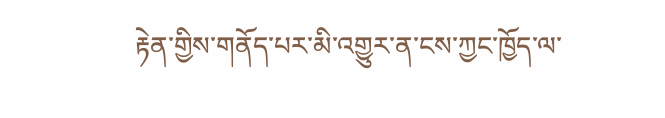རྟེན་གྱིས་གནོད་པར་མི་འགྱུར་ན་ངས་ཀྱང་ཁྱོད་ལ་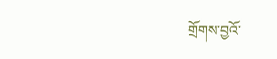གྲོགས་བྱའོ་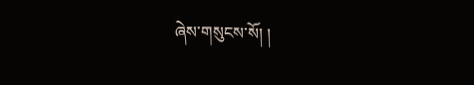ཞེས་གསུངས་སོ། །